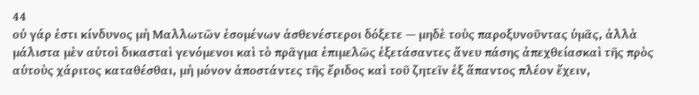44
οὐ γάρ ἐστι κίνδυνος μὴ Μαλλωτῶν ἐσομένων ἀσθενέστεροι δόξετε — μηδὲ τοὺς παροξυνοῦντας ὑμᾶς, ἀλλὰ μάλιστα μὲν αὐτοὶ δικασταὶ γενόμενοι καὶ τὸ πρᾶγμα ἐπιμελῶς ἐξετάσαντες ἄνευ πάσης ἀπεχθείασκαὶ τῆς πρὸς αὑτοὺς χάριτος καταθέσθαι, μὴ μόνον ἀποστάντες τῆς ἔριδος καὶ τοῦ ζητεῖν ἐξ ἅπαντος πλέον ἔχειν,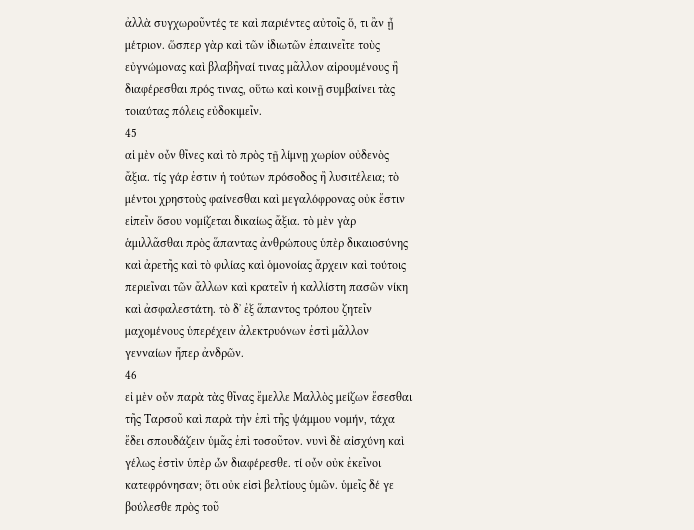ἀλλὰ συγχωροῦντές τε καὶ παριέντες αὐτοῖς ὅ, τι ἂν ᾖ μέτριον. ὥσπερ γὰρ καὶ τῶν ἰδιωτῶν ἐπαινεῖτε τοὺς εὐγνώμονας καὶ βλαβῆναί τινας μᾶλλον αἱρουμένους ἢ διαφέρεσθαι πρός τινας, οὕτω καὶ κοινῇ συμβαίνει τὰς τοιαύτας πόλεις εὐδοκιμεῖν.
45
αἱ μὲν οὖν θῖνες καὶ τὸ πρὸς τῇ λίμνῃ χωρίον οὐδενὸς ἄξια. τίς γάρ ἐστιν ἡ τούτων πρόσοδος ἢ λυσιτέλεια; τὸ μέντοι χρηστοὺς φαίνεσθαι καὶ μεγαλόφρονας οὐκ ἔστιν εἰπεῖν ὅσου νομίζεται δικαίως ἄξια. τὸ μὲν γὰρ ἁμιλλᾶσθαι πρὸς ἅπαντας ἀνθρώπους ὑπὲρ δικαιοσύνης καὶ ἀρετῆς καὶ τὸ φιλίας καὶ ὁμονοίας ἄρχειν καὶ τούτοις περιεῖναι τῶν ἄλλων καὶ κρατεῖν ἡ καλλίστη πασῶν νίκη καὶ ἀσφαλεστάτη. τὸ δʼ ἐξ ἅπαντος τρόπου ζητεῖν μαχομένους ὑπερέχειν ἀλεκτρυόνων ἐστὶ μᾶλλον γενναίων ἤπερ ἀνδρῶν.
46
εἰ μὲν οὖν παρὰ τὰς θῖνας ἔμελλε Μαλλὸς μείζων ἔσεσθαι τῆς Ταρσοῦ καὶ παρὰ τὴν ἐπὶ τῆς ψάμμου νομήν, τάχα ἔδει σπουδάζειν ὑμᾶς ἐπὶ τοσοῦτον. νυνὶ δὲ αἰσχύνη καὶ γέλως ἐστὶν ὑπὲρ ὧν διαφέρεσθε. τί οὖν οὐκ ἐκεῖνοι κατεφρόνησαν; ὅτι οὐκ εἰσὶ βελτίους ὑμῶν. ὑμεῖς δέ γε βούλεσθε πρὸς τοῦ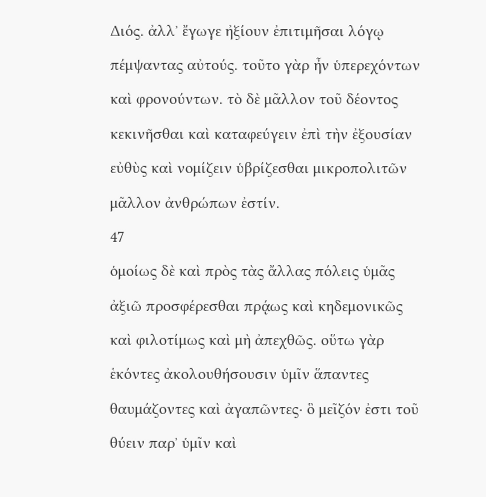Διός. ἀλλʼ ἔγωγε ἠξίουν ἐπιτιμῆσαι λόγῳ πέμψαντας αὐτούς. τοῦτο γὰρ ἦν ὑπερεχόντων καὶ φρονούντων. τὸ δὲ μᾶλλον τοῦ δέοντος κεκινῆσθαι καὶ καταφεύγειν ἐπὶ τὴν ἐξουσίαν εὐθὺς καὶ νομίζειν ὑβρίζεσθαι μικροπολιτῶν μᾶλλον ἀνθρώπων ἐστίν.
47
ὁμοίως δὲ καὶ πρὸς τὰς ἄλλας πόλεις ὑμᾶς ἀξιῶ προσφέρεσθαι πρᾴως καὶ κηδεμονικῶς καὶ φιλοτίμως καὶ μὴ ἀπεχθῶς. οὕτω γὰρ ἑκόντες ἀκολουθήσουσιν ὑμῖν ἅπαντες θαυμάζοντες καὶ ἀγαπῶντες· ὃ μεῖζόν ἐστι τοῦ θύειν παρʼ ὑμῖν καὶ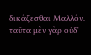δικάζεσθαι Μαλλόν. ταῦτα μὲν γὰρ οὐδʼ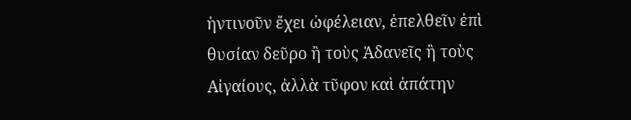ἡντινοῦν ἔχει ὠφέλειαν, ἐπελθεῖν ἐπὶ θυσίαν δεῦρο ἢ τοὺς Ἀδανεῖς ἢ τοὺς Αἰγαίους, ἀλλὰ τῦφον καὶ ἀπάτην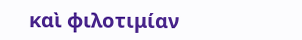καὶ φιλοτιμίαν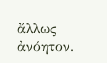ἄλλως ἀνόητον.